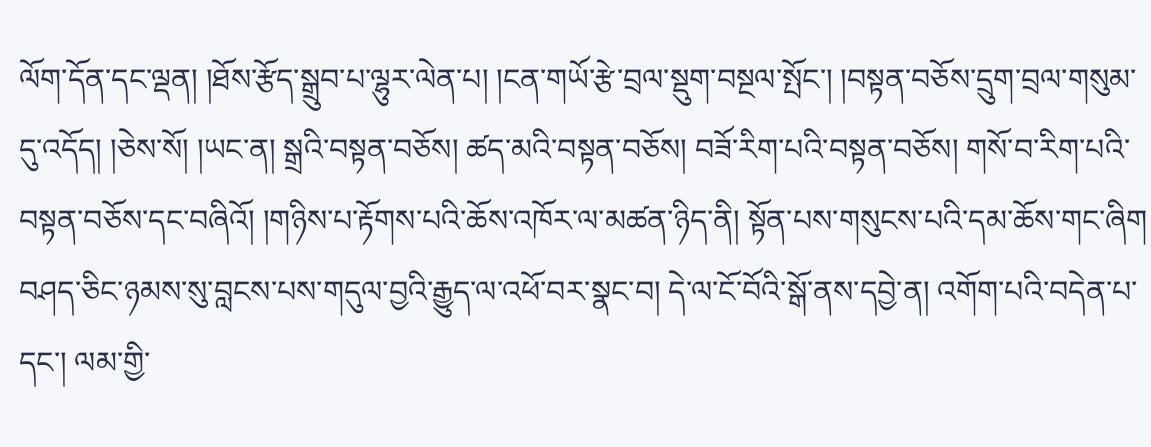ལོག་དོན་དང་ལྡན། །ཐོས་རྩོད་སྒྲུབ་པ་ལྷུར་ལེན་པ། །ངན་གཡོ་རྩེ་བྲལ་སྡུག་བསྔལ་སྤོང་། །བསྟན་བཅོས་དྲུག་བྲལ་གསུམ་དུ་འདོད། །ཅེས་སོ། །ཡང་ན། སྒྲའི་བསྟན་བཅོས། ཚད་མའི་བསྟན་བཅོས། བཟོ་རིག་པའི་བསྟན་བཅོས། གསོ་བ་རིག་པའི་བསྟན་བཅོས་དང་བཞིའོ། །གཉིས་པ་རྟོགས་པའི་ཆོས་འཁོར་ལ་མཚན་ཉིད་ནི། སྟོན་པས་གསུངས་པའི་དམ་ཆོས་གང་ཞིག བཤད་ཅིང་ཉམས་སུ་བླངས་པས་གདུལ་བྱའི་རྒྱུད་ལ་འཕོ་བར་སྣང་བ། དེ་ལ་ངོ་བོའི་སྒོ་ནས་དབྱེ་ན། འགོག་པའི་བདེན་པ་དང་། ལམ་གྱི་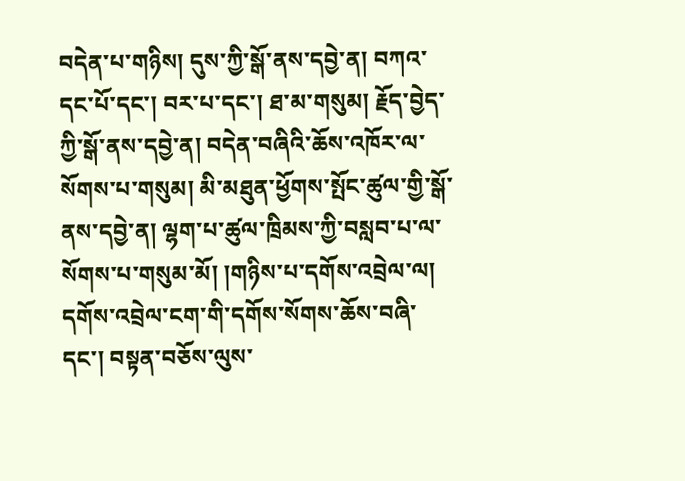བདེན་པ་གཉིས། དུས་ཀྱི་སྒོ་ནས་དབྱེ་ན། བཀའ་དང་པོ་དང་། བར་པ་དང་། ཐ་མ་གསུམ། རྗོད་བྱེད་ཀྱི་སྒོ་ནས་དབྱེ་ན། བདེན་བཞིའི་ཆོས་འཁོར་ལ་སོགས་པ་གསུམ། མི་མཐུན་ཕྱོགས་སྤོང་ཚུལ་གྱི་སྒོ་ནས་དབྱེ་ན། ལྷག་པ་ཚུལ་ཁྲིམས་ཀྱི་བསླབ་པ་ལ་སོགས་པ་གསུམ་མོ། །གཉིས་པ་དགོས་འབྲེལ་ལ། དགོས་འབྲེལ་ངག་གི་དགོས་སོགས་ཆོས་བཞི་དང་། བསྟན་བཅོས་ལུས་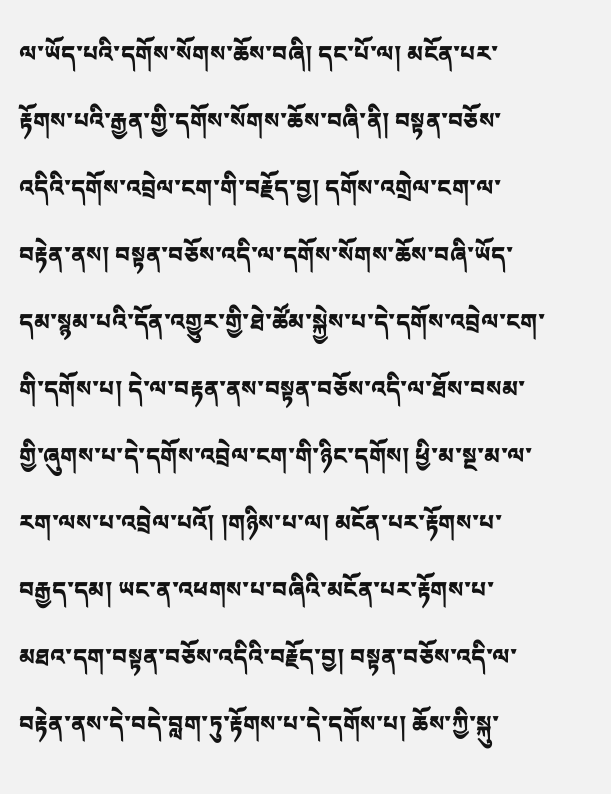ལ་ཡོད་པའི་དགོས་སོགས་ཆོས་བཞི། དང་པོ་ལ། མངོན་པར་རྟོགས་པའི་རྒྱན་གྱི་དགོས་སོགས་ཆོས་བཞི་ནི། བསྟན་བཅོས་འདིའི་དགོས་འབྲེལ་ངག་གི་བརྗོད་བྱ། དགོས་འགྲེལ་ངག་ལ་བརྟེན་ནས། བསྟན་བཅོས་འདི་ལ་དགོས་སོགས་ཆོས་བཞི་ཡོད་དམ་སྙམ་པའི་དོན་འགྱུར་གྱི་ཐེ་ཚོམ་སྐྱེས་པ་དེ་དགོས་འབྲེལ་ངག་གི་དགོས་པ། དེ་ལ་བརྟན་ནས་བསྟན་བཅོས་འདི་ལ་ཐོས་བསམ་གྱི་ཞུགས་པ་དེ་དགོས་འབྲེལ་ངག་གི་ཉིང་དགོས། ཕྱི་མ་སྔ་མ་ལ་རག་ལས་པ་འབྲེལ་པའོ། །གཉིས་པ་ལ། མངོན་པར་རྟོགས་པ་བརྒྱད་དམ། ཡང་ན་འཕགས་པ་བཞིའི་མངོན་པར་རྟོགས་པ་མཐའ་དག་བསྟན་བཅོས་འདིའི་བརྗོད་བྱ། བསྟན་བཅོས་འདི་ལ་བརྟེན་ནས་དེ་བདེ་བླག་ཏུ་རྟོགས་པ་དེ་དགོས་པ། ཆོས་ཀྱི་སྐུ་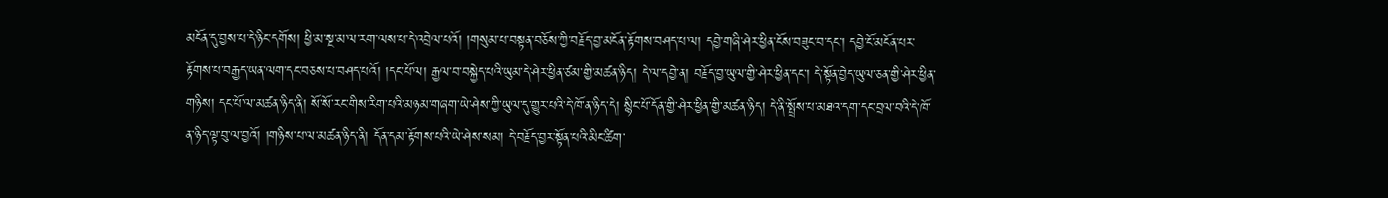མངོན་དུ་བྱས་པ་དེ་ཉིང་དགོས། ཕྱི་མ་སྔ་མ་ལ་རག་ལས་པ་དེ་འབྲེལ་པའོ། །གསུམ་པ་བསྟན་བཅོས་ཀྱི་བརྗོད་བྱ་མངོན་རྟོགས་བཤད་པ་ལ། དབྱེ་གཞི་ཤེར་ཕྱིན་ངོས་བཟུང་བ་དང་། དབྱེ་ངོ་མངོན་པར་རྟོགས་པ་བརྒྱད་ཡན་ལག་དང་བཅས་པ་བཤད་པའོ། །དང་པོ་ལ། རྒྱལ་བ་བསྐྱེད་པའི་ཡུམ་དེ་ཤེར་ཕྱིན་ཙམ་གྱི་མཚན་ཉིད། དེ་ལ་དབྱེ་ན། བརྗོད་བྱ་ཡུལ་གྱི་ཤེར་ཕྱིན་དང་། དེ་སྟོན་བྱེད་ཡུལ་ཅན་གྱི་ཤེར་ཕྱིན་གཉིས། དང་པོ་ལ་མཚན་ཉིད་ནི། སོ་སོ་རང་གིས་རིག་པའི་མཉམ་གཞག་ཡེ་ཤེས་ཀྱི་ཡུལ་དུ་གྱུར་པའི་དེ་ཁོ་ན་ཉིད་དེ། སྙིང་པོ་དོན་གྱི་ཤེར་ཕྱིན་གྱི་མཚན་ཉིད། དེ་ནི་སྤྲོས་པ་མཐའ་དག་དང་བྲལ་བའི་དེ་ཁོ་ན་ཉིད་ལྟ་བུ་ལ་བྱའོ། །གཉིས་པ་ལ་མཚན་ཉིད་ནི། དོན་དམ་རྟོགས་པའི་ཡེ་ཤེས་སམ། དེ་བརྗོད་བྱར་སྟོན་པའི་མིང་ཚིག་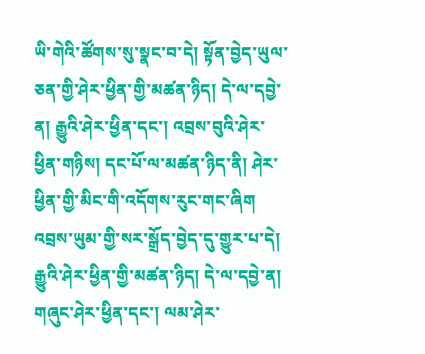ཡི་གེའི་ཚོགས་སུ་སྣང་བ་དེ། སྟོན་བྱེད་ཡུལ་ཅན་གྱི་ཤེར་ཕྱིན་གྱི་མཚན་ཉིད། དེ་ལ་དབྱེ་ན། རྒྱུའི་ཤེར་ཕྱིན་དང་། འབྲས་བུའི་ཤེར་ཕྱིན་གཉིས། དང་པོ་ལ་མཚན་ཉིད་ནི། ཤེར་ཕྱིན་གྱི་མིང་གི་འདོགས་རུང་གང་ཞིག འབྲས་ཡུམ་གྱི་སར་སྒྲོད་བྱེད་དུ་གྱུར་པ་དེ། རྒྱུའི་ཤེར་ཕྱིན་གྱི་མཚན་ཉིད། དེ་ལ་དབྱེ་ན། གཞུང་ཤེར་ཕྱིན་དང་། ལམ་ཤེར་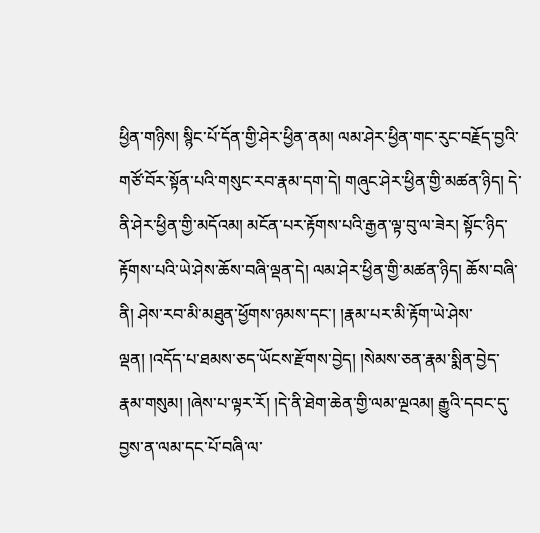ཕྱིན་གཉིས། སྙིང་པོ་དོན་གྱི་ཤེར་ཕྱིན་ནམ། ལམ་ཤེར་ཕྱིན་གང་རུང་བརྗོད་བྱའི་གཙོ་བོར་སྟོན་པའི་གསུང་རབ་རྣམ་དག་དེ། གཞུང་ཤེར་ཕྱིན་གྱི་མཚན་ཉིད། དེ་ནི་ཤེར་ཕྱིན་གྱི་མདོའམ། མངོན་པར་རྟོགས་པའི་རྒྱན་ལྟ་བུ་ལ་ཟེར། སྟོང་ཉིད་རྟོགས་པའི་ཡེ་ཤེས་ཆོས་བཞི་ལྡན་དེ། ལམ་ཤེར་ཕྱིན་གྱི་མཚན་ཉིད། ཆོས་བཞི་ནི། ཤེས་རབ་མི་མཐུན་ཕྱོགས་ཉམས་དང་། །རྣམ་པར་མི་རྟོག་ཡེ་ཤེས་ལྡན། །འདོད་པ་ཐམས་ཅད་ཡོངས་རྫོགས་བྱེད། །སེམས་ཅན་རྣམ་སྨིན་བྱེད་རྣམ་གསུམ། །ཞེས་པ་ལྟར་རོ། །དེ་ནི་ཐེག་ཆེན་གྱི་ལམ་ལྔའམ། རྒྱུའི་དབང་དུ་བྱས་ན་ལམ་དང་པོ་བཞི་ལ་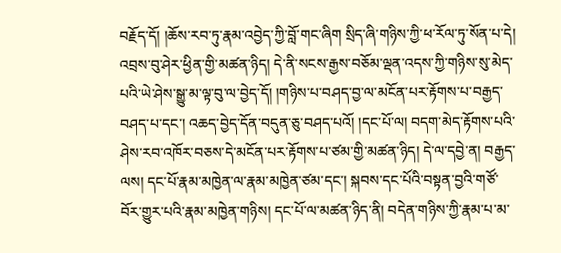བརྗོད་དོ། །ཆོས་རབ་ཏུ་རྣམ་འབྱེད་ཀྱི་བློ་གང་ཞིག སྲིད་ཞི་གཉིས་ཀྱི་ཕ་རོལ་ཏུ་སོན་པ་དེ། འབྲས་བུ་ཤེར་ཕྱིན་གྱི་མཚན་ཉིད། དེ་ནི་སངས་རྒྱས་བཅོམ་ལྡན་འདས་ཀྱི་གཉིས་སུ་མེད་པའི་ཡེ་ཤེས་སྒྱུ་མ་ལྟ་བུ་ལ་བྱེད་དོ། །གཉིས་པ་བཤད་བྱ་ལ་མངོན་པར་རྟོགས་པ་བརྒྱད་བཤད་པ་དང་། འཆད་བྱེད་དོན་བདུན་ཅུ་བཤད་པའོ། །དང་པོ་ལ། བདག་མེད་རྟོགས་པའི་ཤེས་རབ་འཁོར་བཅས་དེ་མངོན་པར་རྟོགས་པ་ཙམ་གྱི་མཚན་ཉིད། དེ་ལ་དབྱེ་ན། བརྒྱད་ལས། དང་པོ་རྣམ་མཁྱེན་ལ་རྣམ་མཁྱེན་ཙམ་དང་། སྐབས་དང་པོའི་བསྟན་བྱའི་གཙོ་བོར་གྱུར་པའི་རྣམ་མཁྱེན་གཉིས། དང་པོ་ལ་མཚན་ཉིད་ནི། བདེན་གཉིས་ཀྱི་རྣམ་པ་མ་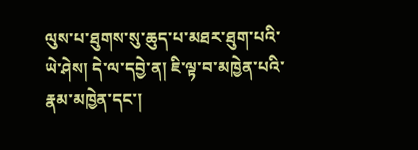ལུས་པ་ཐུགས་སུ་ཆུད་པ་མཐར་ཐུག་པའི་ཡེ་ཤེས། དེ་ལ་དབྱེ་ན། ཇི་ལྟ་བ་མཁྱེན་པའི་རྣམ་མཁྱེན་དང་།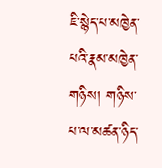ཇི་སྙེད་པ་མཁྱེན་པའི་རྣམ་མཁྱེན་གཉིས། གཉིས་པ་ལ་མཚན་ཉིད་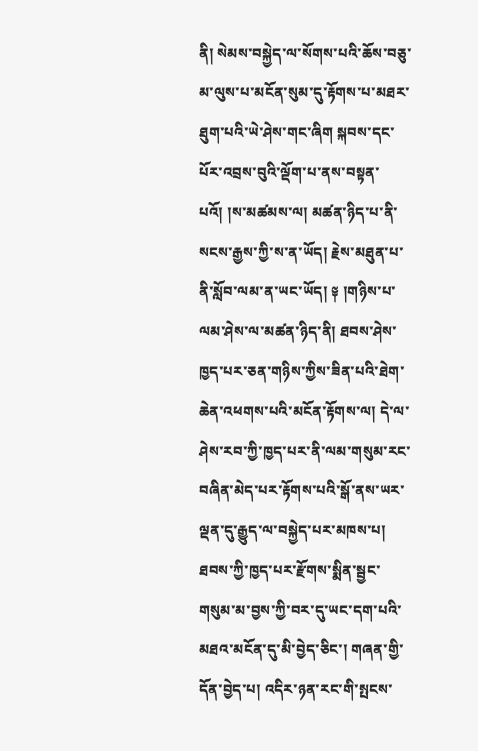ནི། སེམས་བསྐྱེད་ལ་སོགས་པའི་ཆོས་བཅུ་མ་ལུས་པ་མངོན་སུམ་དུ་རྟོགས་པ་མཐར་ཐུག་པའི་ཡེ་ཤེས་གང་ཞིག སྐབས་དང་པོར་འབྲས་བུའི་ལྡོག་པ་ནས་བསྟན་པའོ། །ས་མཚམས་ལ། མཚན་ཉིད་པ་ནི་སངས་རྒྱས་ཀྱི་ས་ན་ཡོད། རྗེས་མཐུན་པ་ནི་སློབ་ལམ་ན་ཡང་ཡོད། ༈ །གཉིས་པ་ལམ་ཤེས་ལ་མཚན་ཉིད་ནི། ཐབས་ཤེས་ཁྱད་པར་ཅན་གཉིས་ཀྱིས་ཟིན་པའི་ཐེག་ཆེན་འཕགས་པའི་མངོན་རྟོགས་ལ། དེ་ལ་ཤེས་རབ་ཀྱི་ཁྱད་པར་ནི་ལམ་གསུམ་རང་བཞིན་མེད་པར་རྟོགས་པའི་སྒོ་ནས་ཡར་ལྡན་དུ་རྒྱུད་ལ་བསྐྱེད་པར་མཁས་པ། ཐབས་ཀྱི་ཁྱད་པར་རྫོགས་སྨིན་སྦྱང་གསུམ་མ་བྱས་ཀྱི་བར་དུ་ཡང་དག་པའི་མཐའ་མངོན་དུ་མི་བྱེད་ཅིང་། གཞན་གྱི་དོན་བྱེད་པ། འདིར་ཉན་རང་གི་སྤངས་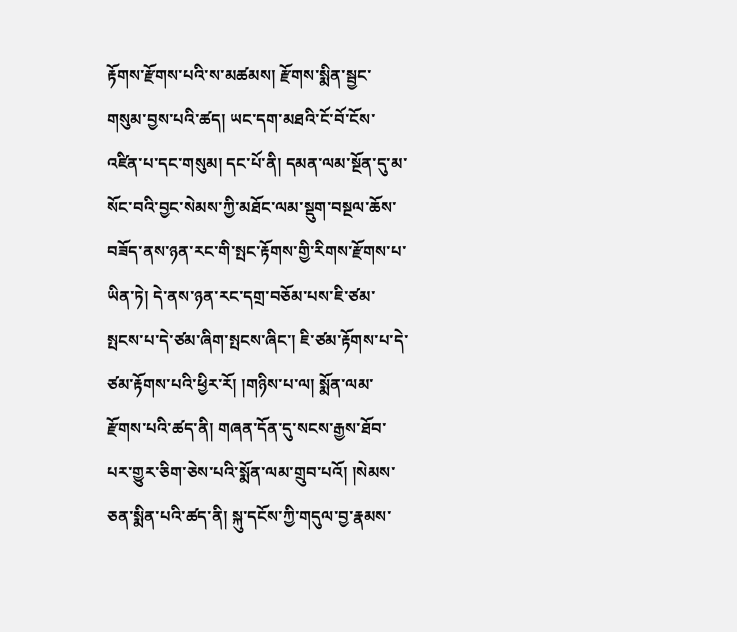རྟོགས་རྫོགས་པའི་ས་མཚམས། རྫོགས་སྨིན་སྦྱང་གསུམ་བྱས་པའི་ཚད། ཡང་དག་མཐའི་ངོ་བོ་ངོས་འཛིན་པ་དང་གསུམ། དང་པོ་ནི། དམན་ལམ་སྔོན་དུ་མ་སོང་བའི་བྱང་སེམས་ཀྱི་མཐོང་ལམ་སྡུག་བསྔལ་ཆོས་བཟོད་ནས་ཉན་རང་གི་སྤང་རྟོགས་གྱི་རིགས་རྫོགས་པ་ཡིན་ཏེ། དེ་ནས་ཉན་རང་དགྲ་བཅོམ་པས་ཇི་ཙམ་སྤངས་པ་དེ་ཙམ་ཞིག་སྤངས་ཞིང་། ཇི་ཙམ་རྟོགས་པ་དེ་ཙམ་རྟོགས་པའི་ཕྱིར་རོ། །གཉིས་པ་ལ། སྨོན་ལམ་རྫོགས་པའི་ཚད་ནི། གཞན་དོན་དུ་སངས་རྒྱས་ཐོབ་པར་གྱུར་ཅིག་ཅེས་པའི་སྨོན་ལམ་གྲུབ་པའོ། །སེམས་ཅན་སྨིན་པའི་ཚད་ནི། སྐུ་དངོས་ཀྱི་གདུལ་བྱ་རྣམས་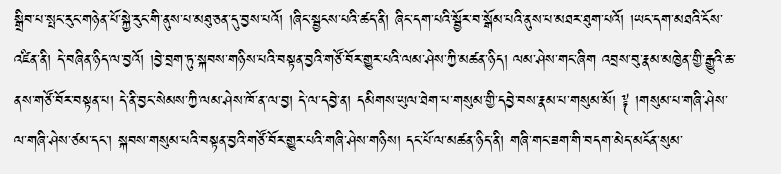སྒྲིབ་པ་སྤང་རུང་གཉེན་པོ་སྐྱེ་རུང་གི་ནུས་པ་མཐུ་ཅན་དུ་བྱས་པའོ། །ཞིང་སྦྱངས་པའི་ཚད་ནི། ཞིང་དག་པའི་སྦྱོར་བ་སྒོམ་པའི་ནུས་པ་མཐར་ཐུག་པའོ། །ཡང་དག་མཐའི་ངོས་འཛིན་ནི། དེ་བཞིན་ཉིད་ལ་བྱའོ། །བྱེ་བྲག་ཏུ་སྐབས་གཉིས་པའི་བསྟན་བྱའི་གཙོ་བོར་གྱུར་པའི་ལམ་ཤེས་ཀྱི་མཚན་ཉིད། ལམ་ཤེས་གང་ཞིག འབྲས་བུ་རྣམ་མཁྱེན་གྱི་རྒྱུའི་ཆ་ནས་གཙོ་བོར་བསྟན་པ། དེ་ནི་བྱང་སེམས་ཀྱི་ལམ་ཤེས་ཁོ་ན་ལ་བྱ། དེ་ལ་དབྱེ་ན། དམིགས་ཡུལ་ཐེག་པ་གསུམ་གྱི་དབྱེ་བས་རྣམ་པ་གསུམ་མོ། ༈ །གསུམ་པ་གཞི་ཤེས་ལ་གཞི་ཤེས་ཙམ་དང་། སྐབས་གསུམ་པའི་བསྟན་བྱའི་གཙོ་བོར་གྱུར་པའི་གཞི་ཤེས་གཉིས། དང་པོ་ལ་མཚན་ཉིད་ནི། གཞི་གང་ཟག་གི་བདག་མེད་མངོན་སུམ་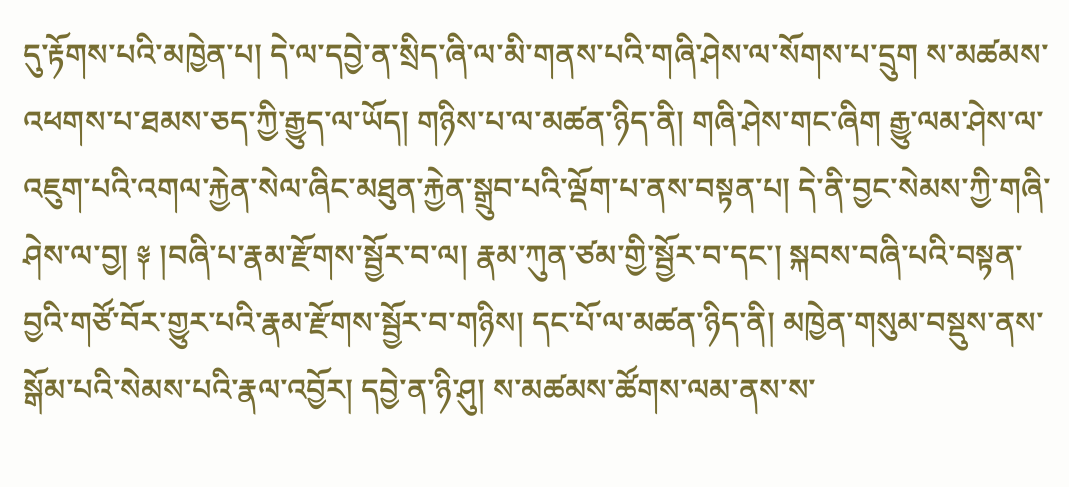དུ་རྟོགས་པའི་མཁྱེན་པ། དེ་ལ་དབྱེ་ན་སྲིད་ཞི་ལ་མི་གནས་པའི་གཞི་ཤེས་ལ་སོགས་པ་དྲུག ས་མཚམས་འཕགས་པ་ཐམས་ཅད་ཀྱི་རྒྱུད་ལ་ཡོད། གཉིས་པ་ལ་མཚན་ཉིད་ནི། གཞི་ཤེས་གང་ཞིག རྒྱུ་ལམ་ཤེས་ལ་འཇུག་པའི་འགལ་རྐྱེན་སེལ་ཞིང་མཐུན་རྐྱེན་སྒྲུབ་པའི་ལྡོག་པ་ནས་བསྟན་པ། དེ་ནི་བྱང་སེམས་ཀྱི་གཞི་ཤེས་ལ་བྱ། ༈ །བཞི་པ་རྣམ་རྫོགས་སྦྱོར་བ་ལ། རྣམ་ཀུན་ཙམ་གྱི་སྦྱོར་བ་དང་། སྐབས་བཞི་པའི་བསྟན་བྱའི་གཙོ་བོར་གྱུར་པའི་རྣམ་རྫོགས་སྦྱོར་བ་གཉིས། དང་པོ་ལ་མཚན་ཉིད་ནི། མཁྱེན་གསུམ་བསྡུས་ནས་སྒོམ་པའི་སེམས་པའི་རྣལ་འབྱོར། དབྱེ་ན་ཉི་ཤུ། ས་མཚམས་ཚོགས་ལམ་ནས་ས་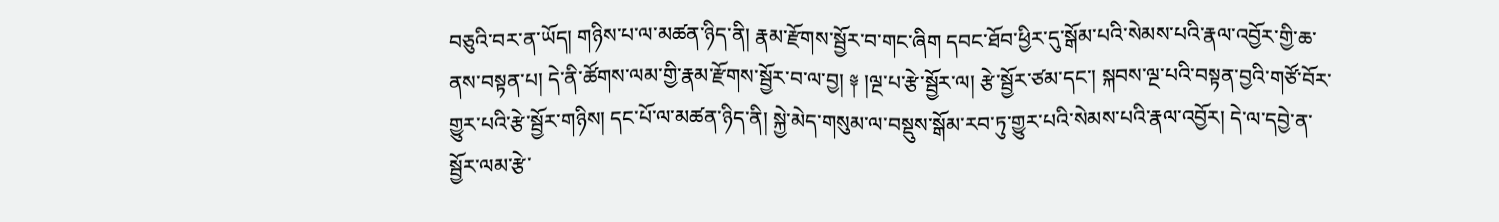བཅུའི་བར་ན་ཡོད། གཉིས་པ་ལ་མཚན་ཉིད་ནི། རྣམ་རྫོགས་སྦྱོར་བ་གང་ཞིག དབང་ཐོབ་ཕྱིར་དུ་སྒོམ་པའི་སེམས་པའི་རྣལ་འབྱོར་གྱི་ཆ་ནས་བསྟན་པ། དེ་ནི་ཚོགས་ལམ་གྱི་རྣམ་རྫོགས་སྦྱོར་བ་ལ་བྱ། ༈ །ལྔ་པ་རྩེ་སྦྱོར་ལ། རྩེ་སྦྱོར་ཙམ་དང་། སྐབས་ལྔ་པའི་བསྟན་བྱའི་གཙོ་བོར་གྱུར་པའི་རྩེ་སྦྱོར་གཉིས། དང་པོ་ལ་མཚན་ཉིད་ནི། སྐྱེ་མེད་གསུམ་ལ་བསྡུས་སྒོམ་རབ་ཏུ་གྱུར་པའི་སེམས་པའི་རྣལ་འབྱོར། དེ་ལ་དབྱེ་ན་སྦྱོར་ལམ་རྩེ་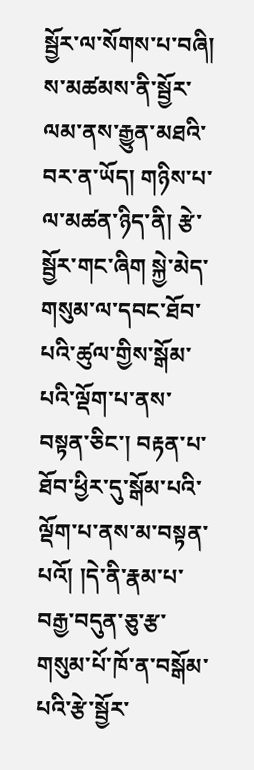སྦྱོར་ལ་སོགས་པ་བཞི། ས་མཚམས་ནི་སྦྱོར་ལམ་ནས་རྒྱུན་མཐའི་བར་ན་ཡོད། གཉིས་པ་ལ་མཚན་ཉིད་ནི། རྩེ་སྦྱོར་གང་ཞིག སྐྱེ་མེད་གསུམ་ལ་དབང་ཐོབ་པའི་ཚུལ་གྱིས་སྒོམ་པའི་ལྡོག་པ་ནས་བསྟན་ཅིང་། བརྟན་པ་ཐོབ་ཕྱིར་དུ་སྒོམ་པའི་ལྡོག་པ་ནས་མ་བསྟན་པའོ། །དེ་ནི་རྣམ་པ་བརྒྱ་བདུན་ཅུ་རྩ་གསུམ་པོ་ཁོ་ན་བསྒོམ་པའི་རྩེ་སྦྱོར་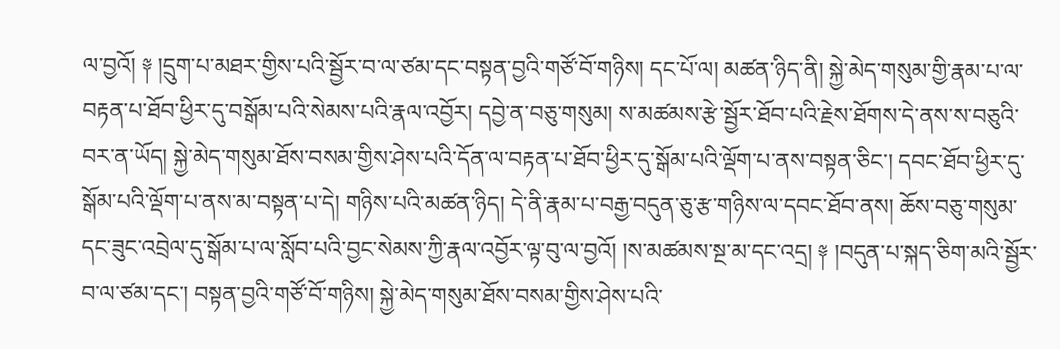ལ་བྱའོ། ༈ །དྲུག་པ་མཐར་གྱིས་པའི་སྦྱོར་བ་ལ་ཙམ་དང་བསྟན་བྱའི་གཙོ་བོ་གཉིས། དང་པོ་ལ། མཚན་ཉིད་ནི། སྐྱེ་མེད་གསུམ་གྱི་རྣམ་པ་ལ་བརྟན་པ་ཐོབ་ཕྱིར་དུ་བསྒོམ་པའི་སེམས་པའི་རྣལ་འབྱོར། དབྱེ་ན་བཅུ་གསུམ། ས་མཚམས་རྩེ་སྦྱོར་ཐོབ་པའི་རྗེས་ཐོགས་དེ་ནས་ས་བཅུའི་བར་ན་ཡོད། སྐྱེ་མེད་གསུམ་ཐོས་བསམ་གྱིས་ཤེས་པའི་དོན་ལ་བརྟན་པ་ཐོབ་ཕྱིར་དུ་སྒོམ་པའི་ལྡོག་པ་ནས་བསྟན་ཅིང་། དབང་ཐོབ་ཕྱིར་དུ་སྒོམ་པའི་ལྡོག་པ་ནས་མ་བསྟན་པ་དེ། གཉིས་པའི་མཚན་ཉིད། དེ་ནི་རྣམ་པ་བརྒྱ་བདུན་ཅུ་རྩ་གཉིས་ལ་དབང་ཐོབ་ནས། ཆོས་བཅུ་གསུམ་དང་ཟུང་འབྲེལ་དུ་སྒོམ་པ་ལ་སློབ་པའི་བྱང་སེམས་ཀྱི་རྣལ་འབྱོར་ལྟ་བུ་ལ་བྱའོ། །ས་མཚམས་སྔ་མ་དང་འདྲ། ༈ །བདུན་པ་སྐད་ཅིག་མའི་སྦྱོར་བ་ལ་ཙམ་དང་། བསྟན་བྱའི་གཙོ་བོ་གཉིས། སྐྱེ་མེད་གསུམ་ཐོས་བསམ་གྱིས་ཤེས་པའི་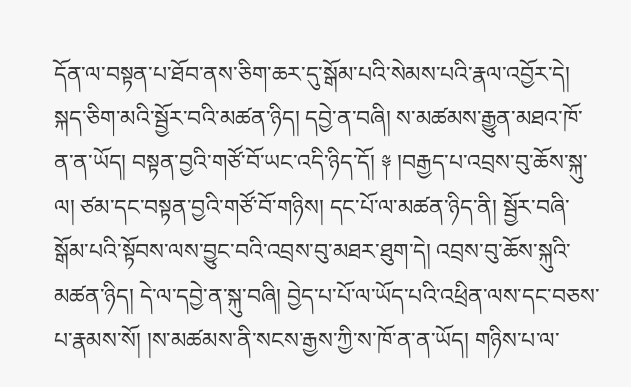དོན་ལ་བསྟན་པ་ཐོབ་ནས་ཅིག་ཆར་དུ་སྒོམ་པའི་སེམས་པའི་རྣལ་འབྱོར་དེ། སྐད་ཅིག་མའི་སྦྱོར་བའི་མཚན་ཉིད། དབྱེ་ན་བཞི། ས་མཚམས་རྒྱུན་མཐའ་ཁོ་ན་ན་ཡོད། བསྟན་བྱའི་གཙོ་བོ་ཡང་འདི་ཉིད་དོ། ༈ །བརྒྱད་པ་འབྲས་བུ་ཆོས་སྐུ་ལ། ཙམ་དང་བསྟན་བྱའི་གཙོ་བོ་གཉིས། དང་པོ་ལ་མཚན་ཉིད་ནི། སྦྱོར་བཞི་སྒོམ་པའི་སྟོབས་ལས་བྱུང་བའི་འབྲས་བུ་མཐར་ཐུག་དེ། འབྲས་བུ་ཆོས་སྐུའི་མཚན་ཉིད། དེ་ལ་དབྱེ་ན་སྐུ་བཞི། བྱེད་པ་པོ་ལ་ཡོད་པའི་འཕྲིན་ལས་དང་བཅས་པ་རྣམས་སོ། །ས་མཚམས་ནི་སངས་རྒྱས་ཀྱི་ས་ཁོ་ན་ན་ཡོད། གཉིས་པ་ལ་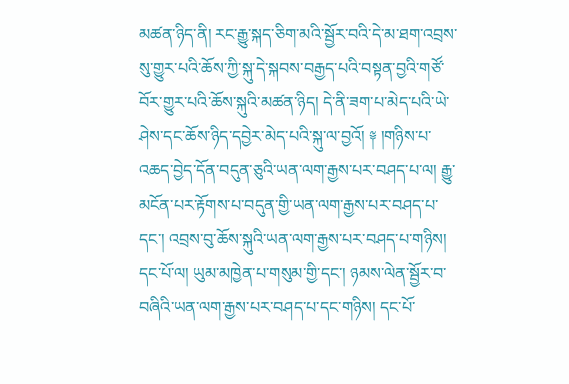མཚན་ཉིད་ནི། རང་རྒྱུ་སྐད་ཅིག་མའི་སྦྱོར་བའི་དེ་མ་ཐག་འབྲས་སུ་གྱུར་པའི་ཆོས་ཀྱི་སྐུ་དེ་སྐབས་བརྒྱད་པའི་བསྟན་བྱའི་གཙོ་བོར་གྱུར་པའི་ཆོས་སྐུའི་མཚན་ཉིད། དེ་ནི་ཟག་པ་མེད་པའི་ཡེ་ཤེས་དང་ཆོས་ཉིད་དབྱེར་མེད་པའི་སྐུ་ལ་བྱའོ། ༈ །གཉིས་པ་འཆད་བྱེད་དོན་བདུན་ཅུའི་ཡན་ལག་རྒྱས་པར་བཤད་པ་ལ། རྒྱུ་མངོན་པར་རྟོགས་པ་བདུན་གྱི་ཡན་ལག་རྒྱས་པར་བཤད་པ་དང་། འབྲས་བུ་ཆོས་སྐུའི་ཡན་ལག་རྒྱས་པར་བཤད་པ་གཉིས། དང་པོ་ལ། ཡུམ་མཁྱེན་པ་གསུམ་གྱི་དང་། ཉམས་ལེན་སྦྱོར་བ་བཞིའི་ཡན་ལག་རྒྱས་པར་བཤད་པ་དང་གཉིས། དང་པོ་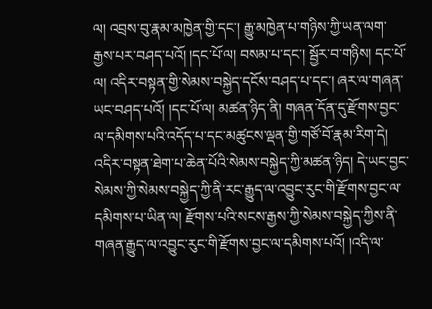ལ། འབྲས་བུ་རྣམ་མཁྱེན་གྱི་དང་། རྒྱུ་མཁྱེན་པ་གཉིས་ཀྱི་ཡན་ལག་རྒྱས་པར་བཤད་པའོ། །དང་པོ་ལ། བསམ་པ་དང་། སྦྱོར་བ་གཉིས། དང་པོ་ལ། འདིར་བསྟན་གྱི་སེམས་བསྐྱེད་དངོས་བཤད་པ་དང་། ཞར་ལ་གཞན་ཡང་བཤད་པའོ། །དང་པོ་ལ། མཚན་ཉིད་ནི། གཞན་དོན་དུ་རྫོགས་བྱང་ལ་དམིགས་པའི་འདོད་པ་དང་མཚུངས་ལྡན་གྱི་གཙོ་བོ་རྣམ་རིག་དེ། འདིར་བསྟན་ཐེག་པ་ཆེན་པོའི་སེམས་བསྐྱེད་ཀྱི་མཚན་ཉིད། དེ་ཡང་བྱང་སེམས་ཀྱི་སེམས་བསྐྱེད་ཀྱི་ནི་རང་རྒྱུད་ལ་འབྱུང་རུང་གི་རྫོགས་བྱང་ལ་དམིགས་པ་ཡིན་ལ། རྫོགས་པའི་སངས་རྒྱས་ཀྱི་སེམས་བསྐྱེད་ཀྱིས་ནི་གཞན་རྒྱུད་ལ་འབྱུང་རུང་གི་རྫོགས་བྱང་ལ་དམིགས་པའོ། །འདི་ལ་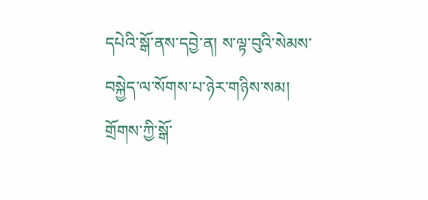དཔེའི་སྒོ་ནས་དབྱེ་ན། ས་ལྟ་བུའི་སེམས་བསྐྱེད་ལ་སོགས་པ་ཉེར་གཉིས་སམ། གྲོགས་ཀྱི་སྒོ་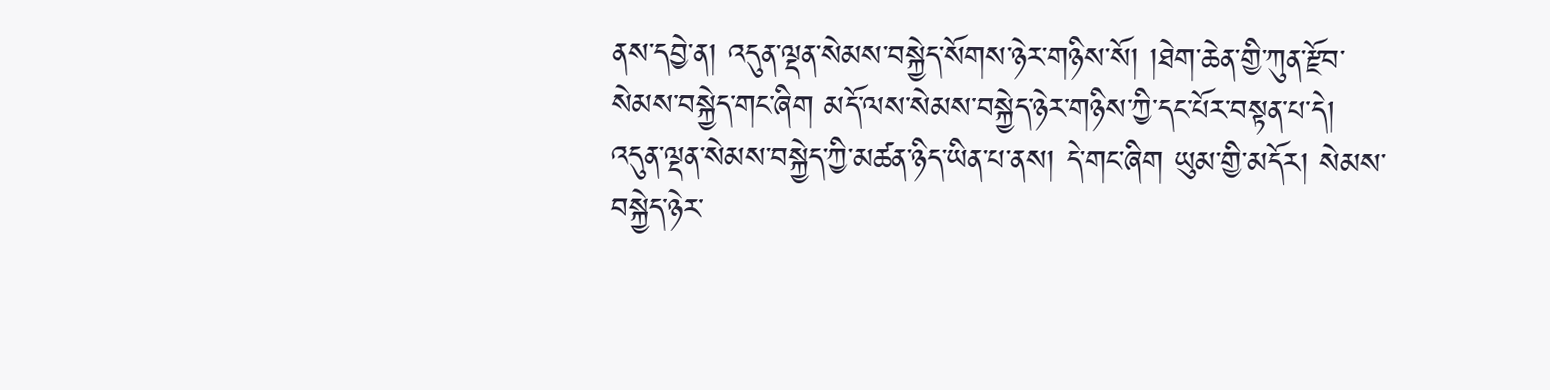ནས་དབྱེ་ན། འདུན་ལྡན་སེམས་བསྐྱེད་སོགས་ཉེར་གཉིས་སོ། །ཐེག་ཆེན་གྱི་ཀུན་རྫོབ་སེམས་བསྐྱེད་གང་ཞིག མདོ་ལས་སེམས་བསྐྱེད་ཉེར་གཉིས་ཀྱི་དང་པོར་བསྟན་པ་དེ། འདུན་ལྡན་སེམས་བསྐྱེད་ཀྱི་མཚན་ཉིད་ཡིན་པ་ནས། དེ་གང་ཞིག ཡུམ་གྱི་མདོར། སེམས་བསྐྱེད་ཉེར་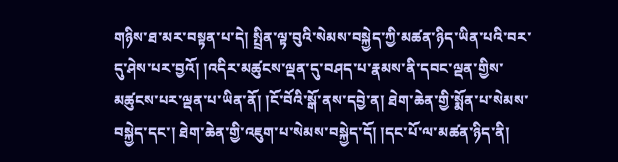གཉིས་ཐ་མར་བསྟན་པ་དེ། སྤྲིན་ལྟ་བུའི་སེམས་བསྐྱེད་ཀྱི་མཚན་ཉིད་ཡིན་པའི་བར་དུ་ཤེས་པར་བྱའོ། །འདིར་མཚུངས་ལྡན་དུ་བཤད་པ་རྣམས་ནི་དབང་ལྡན་གྱིས་མཚུངས་པར་ལྡན་པ་ཡིན་ནོ། །ངོ་བོའི་སྒོ་ནས་དབྱེ་ན། ཐེག་ཆེན་གྱི་སྨོན་པ་སེམས་བསྐྱེད་དང་། ཐེག་ཆེན་གྱི་འཇུག་པ་སེམས་བསྐྱེད་དོ། །དང་པོ་ལ་མཚན་ཉིད་ནི།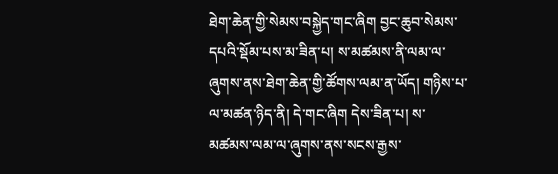ཐེག་ཆེན་གྱི་སེམས་བསྐྱེད་གང་ཞིག བྱང་ཆུབ་སེམས་དཔའི་སྡོམ་པས་མ་ཟིན་པ། ས་མཚམས་ནི་ལམ་ལ་ཞུགས་ནས་ཐེག་ཆེན་གྱི་ཚོགས་ལམ་ན་ཡོད། གཉིས་པ་ལ་མཚན་ཉིད་ནི། དེ་གང་ཞིག དེས་ཟིན་པ། ས་མཚམས་ལམ་ལ་ཞུགས་ནས་སངས་རྒྱས་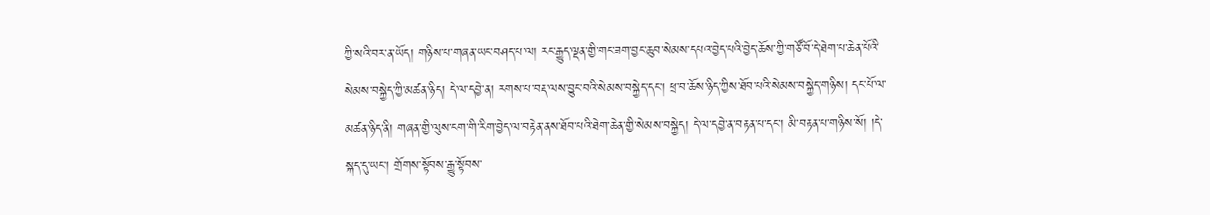ཀྱི་སའི་བར་ན་ཡོད། གཉིས་པ་གཞན་ཡང་བཤད་པ་ལ། རང་རྒྱུད་ལྡན་གྱི་གང་ཟག་བྱང་ཆུབ་སེམས་དཔའ་བྱེད་པའི་བྱེད་ཆོས་ཀྱི་གཙོ་བོ་དེ་ཐེག་པ་ཆེན་པོའི་སེམས་བསྐྱེད་ཀྱི་མཚན་ཉིད། དེ་ལ་དབྱེ་ན། རགས་པ་བརྡ་ལས་བྱུང་བའི་སེམས་བསྐྱེད་དང་། ཕྲ་བ་ཆོས་ཉིད་ཀྱིས་ཐོབ་པའི་སེམས་བསྐྱེད་གཉིས། དང་པོ་ལ་མཚན་ཉིད་ནི། གཞན་གྱི་ལུས་ངག་གི་རིག་བྱེད་ལ་བརྟེན་ནས་ཐོབ་པའི་ཐེག་ཆེན་གྱི་སེམས་བསྐྱེད། དེ་ལ་དབྱེ་ན་བརྟན་པ་དང་། མི་བརྟན་པ་གཉིས་སོ། །དེ་སྐད་དུ་ཡང་། གྲོགས་སྟོབས་རྒྱུ་སྟོབས་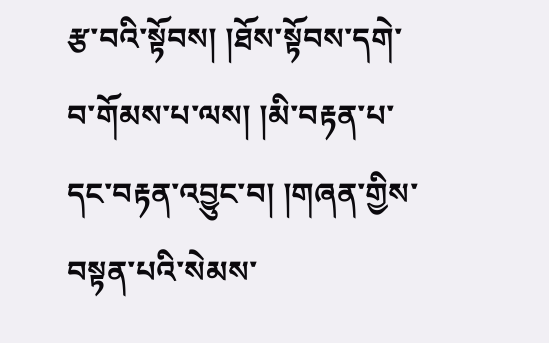རྩ་བའི་སྟོབས། །ཐོས་སྟོབས་དགེ་བ་གོམས་པ་ལས། །མི་བརྟན་པ་དང་བརྟན་འབྱུང་བ། །གཞན་གྱིས་བསྟན་པའི་སེམས་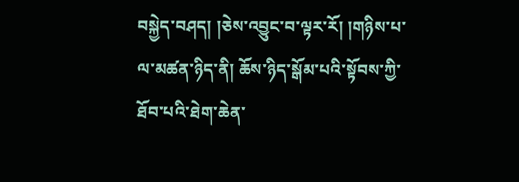བསྐྱེད་བཤད། །ཅེས་འབྱུང་བ་ལྟར་རོ། །གཉིས་པ་ལ་མཚན་ཉིད་ནི། ཆོས་ཉིད་སྒོམ་པའི་སྟོབས་ཀྱི་ཐོབ་པའི་ཐེག་ཆེན་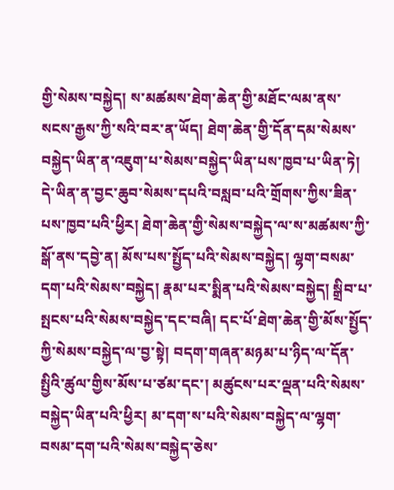གྱི་སེམས་བསྐྱེད། ས་མཚམས་ཐེག་ཆེན་གྱི་མཐོང་ལམ་ནས་སངས་རྒྱས་ཀྱི་སའི་བར་ན་ཡོད། ཐེག་ཆེན་གྱི་དོན་དམ་སེམས་བསྐྱེད་ཡིན་ན་འཇུག་པ་སེམས་བསྐྱེད་ཡིན་པས་ཁྱབ་པ་ཡིན་ཏེ། དེ་ཡིན་ན་བྱང་ཆུབ་སེམས་དཔའི་བསླབ་པའི་གྲོགས་ཀྱིས་ཟིན་པས་ཁྱབ་པའི་ཕྱིར། ཐེག་ཆེན་གྱི་སེམས་བསྐྱེད་ལ་ས་མཚམས་ཀྱི་སྒོ་ནས་དབྱེ་ན། མོས་པས་སྤྱོད་པའི་སེམས་བསྐྱེད། ལྷག་བསམ་དག་པའི་སེམས་བསྐྱེད། རྣམ་པར་སྨིན་པའི་སེམས་བསྐྱེད། སྒྲིབ་པ་སྤངས་པའི་སེམས་བསྐྱེད་དང་བཞི། དང་པོ་ཐེག་ཆེན་གྱི་མོས་སྤྱོད་ཀྱི་སེམས་བསྐྱེད་ལ་བྱ་སྟེ། བདག་གཞན་མཉམ་པ་ཉིད་ལ་དོན་སྤྱིའི་ཚུལ་གྱིས་མོས་པ་ཙམ་དང་། མཚུངས་པར་ལྡན་པའི་སེམས་བསྐྱེད་ཡིན་པའི་ཕྱིར། མ་དག་ས་པའི་སེམས་བསྐྱེད་ལ་ལྷག་བསམ་དག་པའི་སེམས་བསྐྱེད་ཅེས་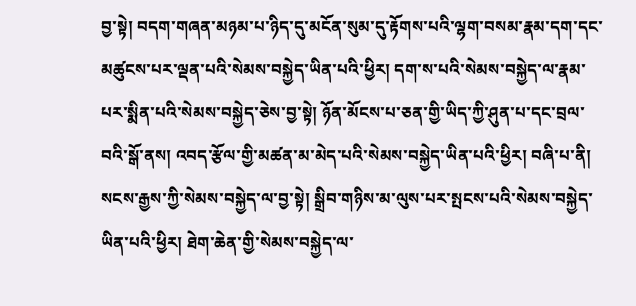བྱ་སྟེ། བདག་གཞན་མཉམ་པ་ཉིད་དུ་མངོན་སུམ་དུ་རྟོགས་པའི་ལྷག་བསམ་རྣམ་དག་དང་མཚུངས་པར་ལྡན་པའི་སེམས་བསྐྱེད་ཡིན་པའི་ཕྱིར། དག་ས་པའི་སེམས་བསྐྱེད་ལ་རྣམ་པར་སྨིན་པའི་སེམས་བསྐྱེད་ཅེས་བྱ་སྟེ། ཉོན་མོངས་པ་ཅན་གྱི་ཡིད་ཀྱི་ཤུན་པ་དང་བྲལ་བའི་སྒོ་ནས། འབད་རྩོལ་གྱི་མཚན་མ་མེད་པའི་སེམས་བསྐྱེད་ཡིན་པའི་ཕྱིར། བཞི་པ་ནི། སངས་རྒྱས་ཀྱི་སེམས་བསྐྱེད་ལ་བྱ་སྟེ། སྒྲིབ་གཉིས་མ་ལུས་པར་སྤངས་པའི་སེམས་བསྐྱེད་ཡིན་པའི་ཕྱིར། ཐེག་ཆེན་གྱི་སེམས་བསྐྱེད་ལ་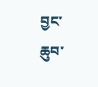བྱང་ཆུབ་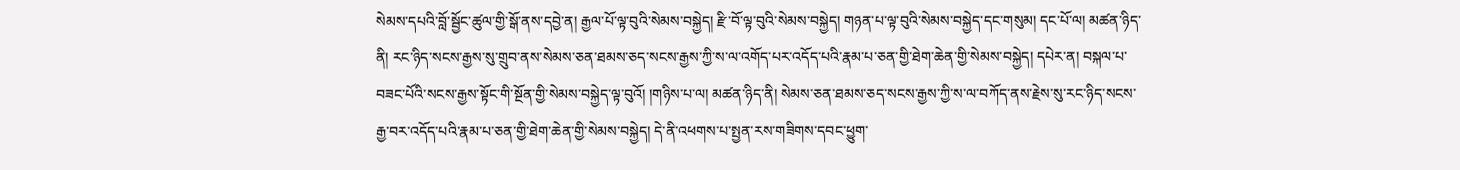སེམས་དཔའི་བློ་སྦྱོང་ཚུལ་གྱི་སྒོ་ནས་དབྱེ་ན། རྒྱལ་པོ་ལྟ་བུའི་སེམས་བསྐྱེད། རྫི་བོ་ལྟ་བུའི་སེམས་བསྐྱེད། གཉན་པ་ལྟ་བུའི་སེམས་བསྐྱེད་དང་གསུམ། དང་པོ་ལ། མཚན་ཉིད་ནི། རང་ཉིད་སངས་རྒྱས་སུ་གྲུབ་ནས་སེམས་ཅན་ཐམས་ཅད་སངས་རྒྱས་ཀྱི་ས་ལ་འགོད་པར་འདོད་པའི་རྣམ་པ་ཅན་གྱི་ཐེག་ཆེན་གྱི་སེམས་བསྐྱེད། དཔེར་ན། བསྐལ་པ་བཟང་པོའི་སངས་རྒྱས་སྟོང་གི་སྔོན་གྱི་སེམས་བསྐྱེད་ལྟ་བུའོ། །གཉིས་པ་ལ། མཚན་ཉིད་ནི། སེམས་ཅན་ཐམས་ཅད་སངས་རྒྱས་ཀྱི་ས་ལ་བཀོད་ནས་རྗེས་སུ་རང་ཉིད་སངས་རྒྱ་བར་འདོད་པའི་རྣམ་པ་ཅན་གྱི་ཐེག་ཆེན་གྱི་སེམས་བསྐྱེད། དེ་ནི་འཕགས་པ་སྤྱན་རས་གཟིགས་དབང་ཕྱུག་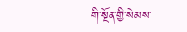གི་སྔོན་གྱི་སེམས་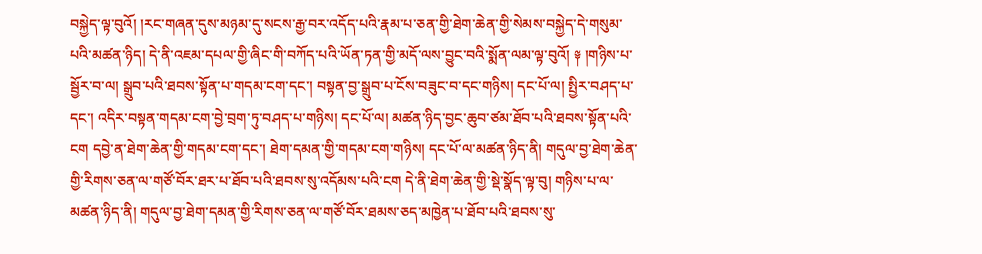བསྐྱེད་ལྟ་བུའོ། །རང་གཞན་དུས་མཉམ་དུ་སངས་རྒྱ་བར་འདོད་པའི་རྣམ་པ་ཅན་གྱི་ཐེག་ཆེན་གྱི་སེམས་བསྐྱེད་དེ་གསུམ་པའི་མཚན་ཉིད། དེ་ནི་འཇམ་དཔལ་གྱི་ཞིང་གི་བཀོད་པའི་ཡོན་ཏན་གྱི་མདོ་ལས་བྱུང་བའི་སྨོན་ལམ་ལྟ་བུའོ། ༈ །གཉིས་པ་སྦྱོར་བ་ལ། སྒྲུབ་པའི་ཐབས་སྟོན་པ་གདམ་ངག་དང་། བསྟན་བྱ་སྒྲུབ་པ་ངོས་བཟུང་བ་དང་གཉིས། དང་པོ་ལ། སྤྱིར་བཤད་པ་དང་། འདིར་བསྟན་གདམ་ངག་བྱེ་བྲག་ཏུ་བཤད་པ་གཉིས། དང་པོ་ལ། མཚན་ཉིད་བྱང་ཆུབ་ཙམ་ཐོབ་པའི་ཐབས་སྟོན་པའི་ངག དབྱེ་ན་ཐེག་ཆེན་གྱི་གདམ་ངག་དང་། ཐེག་དམན་གྱི་གདམ་ངག་གཉིས། དང་པོ་ལ་མཚན་ཉིད་ནི། གདུལ་བྱ་ཐེག་ཆེན་གྱི་རིགས་ཅན་ལ་གཙོ་བོར་ཐར་པ་ཐོབ་པའི་ཐབས་སུ་འདོམས་པའི་ངག དེ་ནི་ཐེག་ཆེན་གྱི་སྡེ་སྣོད་ལྟ་བུ། གཉིས་པ་ལ་མཚན་ཉིད་ནི། གདུལ་བྱ་ཐེག་དམན་གྱི་རིགས་ཅན་ལ་གཙོ་བོར་ཐམས་ཅད་མཁྱེན་པ་ཐོབ་པའི་ཐབས་སུ་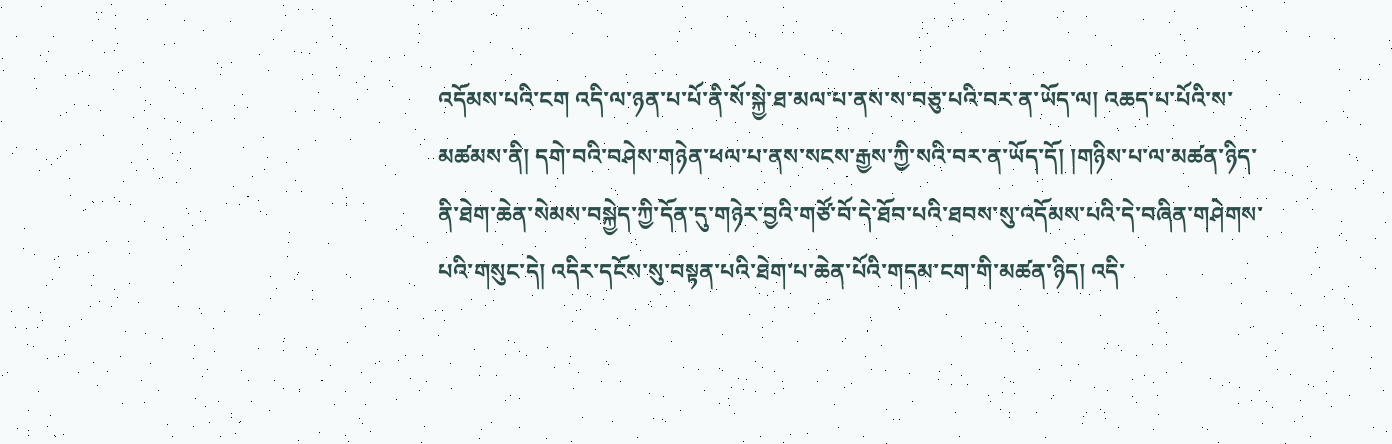འདོམས་པའི་ངག འདི་ལ་ཉན་པ་པོ་ནི་སོ་སྐྱེ་ཐ་མལ་པ་ནས་ས་བཅུ་པའི་བར་ན་ཡོད་ལ། འཆད་པ་པོའི་ས་མཚམས་ནི། དགེ་བའི་བཤེས་གཉེན་ཕལ་པ་ནས་སངས་རྒྱས་ཀྱི་སའི་བར་ན་ཡོད་དོ། །གཉིས་པ་ལ་མཚན་ཉིད་ནི་ཐེག་ཆེན་སེམས་བསྐྱེད་ཀྱི་དོན་དུ་གཉེར་བྱའི་གཙོ་བོ་དེ་ཐོབ་པའི་ཐབས་སུ་འདོམས་པའི་དེ་བཞིན་གཤེགས་པའི་གསུང་དེ། འདིར་དངོས་སུ་བསྟན་པའི་ཐེག་པ་ཆེན་པོའི་གདམ་ངག་གི་མཚན་ཉིད། འདི་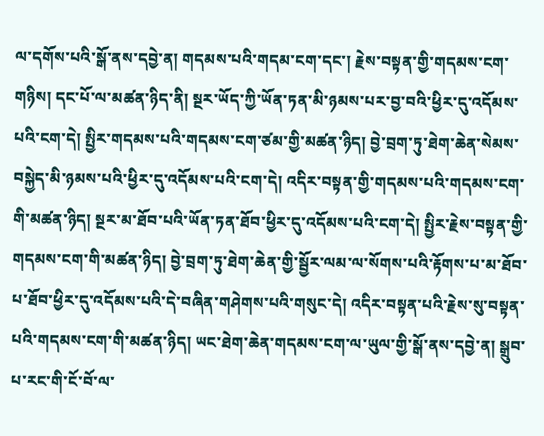ལ་དགོས་པའི་སྒོ་ནས་དབྱེ་ན། གདམས་པའི་གདམ་ངག་དང་། རྗེས་བསྟན་གྱི་གདམས་ངག་གཉིས། དང་པོ་ལ་མཚན་ཉིད་ནི། སྔར་ཡོད་ཀྱི་ཡོན་ཏན་མི་ཉམས་པར་བྱ་བའི་ཕྱིར་དུ་འདོམས་པའི་ངག་དེ། སྤྱིར་གདམས་པའི་གདམས་ངག་ཙམ་གྱི་མཚན་ཉིད། བྱེ་བྲག་ཏུ་ཐེག་ཆེན་སེམས་བསྐྱེད་མི་ཉམས་པའི་ཕྱིར་དུ་འདོམས་པའི་ངག་དེ། འདིར་བསྟན་གྱི་གདམས་པའི་གདམས་ངག་གི་མཚན་ཉིད། སྔར་མ་ཐོབ་པའི་ཡོན་ཏན་ཐོབ་ཕྱིར་དུ་འདོམས་པའི་ངག་དེ། སྤྱིར་རྗེས་བསྟན་གྱི་གདམས་ངག་གི་མཚན་ཉིད། བྱེ་བྲག་ཏུ་ཐེག་ཆེན་གྱི་སྦྱོར་ལམ་ལ་སོགས་པའི་རྟོགས་པ་མ་ཐོབ་པ་ཐོབ་ཕྱིར་དུ་འདོམས་པའི་དེ་བཞིན་གཤེགས་པའི་གསུང་དེ། འདིར་བསྟན་པའི་རྗེས་སུ་བསྟན་པའི་གདམས་ངག་གི་མཚན་ཉིད། ཡང་ཐེག་ཆེན་གདམས་ངག་ལ་ཡུལ་གྱི་སྒོ་ནས་དབྱེ་ན། སྒྲུབ་པ་རང་གི་ངོ་བོ་ལ་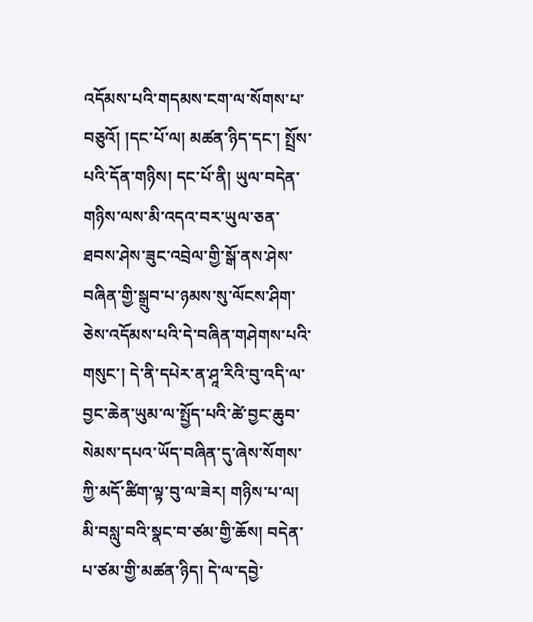འདོམས་པའི་གདམས་ངག་ལ་སོགས་པ་བཅུའོ། །དང་པོ་ལ། མཚན་ཉིད་དང་། སྤྲོས་པའི་དོན་གཉིས། དང་པོ་ནི། ཡུལ་བདེན་གཉིས་ལས་མི་འདའ་བར་ཡུལ་ཅན་ཐབས་ཤེས་ཟུང་འབྲེལ་གྱི་སྒོ་ནས་ཤེས་བཞིན་གྱི་སྒྲུབ་པ་ཉམས་སུ་ལོངས་ཤིག་ཅེས་འདོམས་པའི་དེ་བཞིན་གཤེགས་པའི་གསུང་། དེ་ནི་དཔེར་ན་ཤཱ་རིའི་བུ་འདི་ལ་བྱང་ཆེན་ཡུམ་ལ་སྤྱོད་པའི་ཚེ་བྱང་ཆུབ་སེམས་དཔའ་ཡོད་བཞིན་དུ་ཞེས་སོགས་ཀྱི་མདོ་ཚིག་ལྟ་བུ་ལ་ཟེར། གཉིས་པ་ལ། མི་བསླུ་བའི་སྣང་བ་ཙམ་གྱི་ཆོས། བདེན་པ་ཙམ་གྱི་མཚན་ཉིད། དེ་ལ་དབྱེ་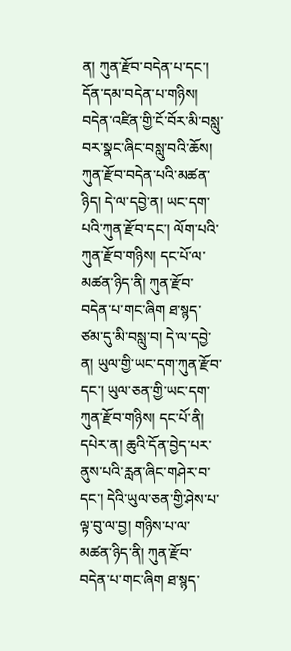ན། ཀུན་རྫོབ་བདེན་པ་དང་། དོན་དམ་བདེན་པ་གཉིས། བདེན་འཛིན་གྱི་ངོ་བོར་མི་བསླུ་བར་སྣང་ཞིང་བསླུ་བའི་ཆོས། ཀུན་རྫོབ་བདེན་པའི་མཚན་ཉིད། དེ་ལ་དབྱེ་ན། ཡང་དག་པའི་ཀུན་རྫོབ་དང་། ལོག་པའི་ཀུན་རྫོབ་གཉིས། དང་པོ་ལ་མཚན་ཉིད་ནི། ཀུན་རྫོབ་བདེན་པ་གང་ཞིག ཐ་སྙད་ཙམ་དུ་མི་བསླུ་བ། དེ་ལ་དབྱེ་ན། ཡུལ་གྱི་ཡང་དག་ཀུན་རྫོབ་དང་། ཡུལ་ཅན་གྱི་ཡང་དག་ཀུན་རྫོབ་གཉིས། དང་པོ་ནི། དཔེར་ན། ཆུའི་དོན་བྱེད་པར་ནུས་པའི་རླན་ཞིང་གཤེར་བ་དང་། དེའི་ཡུལ་ཅན་གྱི་ཤེས་པ་ལྟ་བུ་ལ་བྱ། གཉིས་པ་ལ་མཚན་ཉིད་ནི། ཀུན་རྫོབ་བདེན་པ་གང་ཞིག ཐ་སྙད་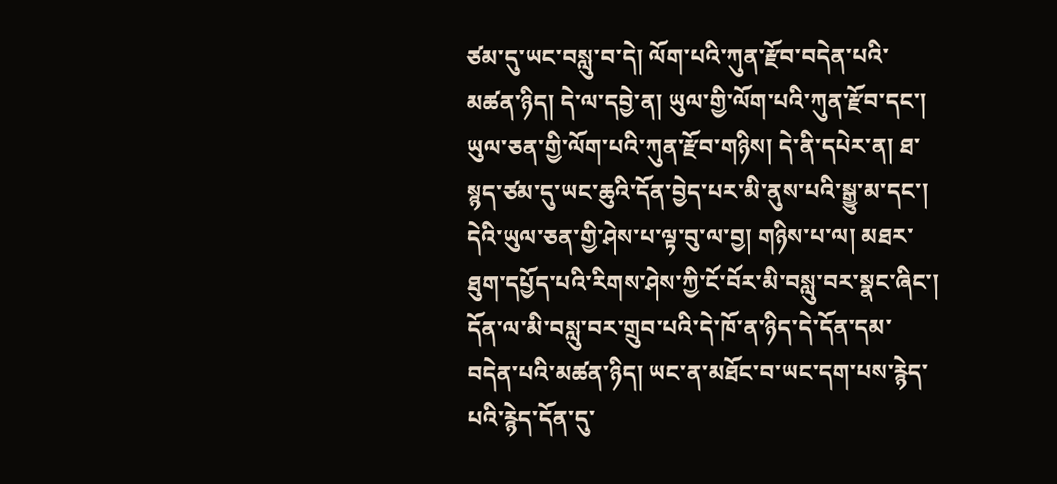ཙམ་དུ་ཡང་བསླུ་བ་དེ། ལོག་པའི་ཀུན་རྫོབ་བདེན་པའི་མཚན་ཉིད། དེ་ལ་དབྱེ་ན། ཡུལ་གྱི་ལོག་པའི་ཀུན་རྫོབ་དང་། ཡུལ་ཅན་གྱི་ལོག་པའི་ཀུན་རྫོབ་གཉིས། དེ་ནི་དཔེར་ན། ཐ་སྙད་ཙམ་དུ་ཡང་ཆུའི་དོན་བྱེད་པར་མི་ནུས་པའི་སྒྱུ་མ་དང་། དེའི་ཡུལ་ཅན་གྱི་ཤེས་པ་ལྟ་བུ་ལ་བྱ། གཉིས་པ་ལ། མཐར་ཐུག་དཔྱོད་པའི་རིགས་ཤེས་ཀྱི་ངོ་བོར་མི་བསླུ་བར་སྣང་ཞིང་། དོན་ལ་མི་བསླུ་བར་གྲུབ་པའི་དེ་ཁོ་ན་ཉིད་དེ་དོན་དམ་བདེན་པའི་མཚན་ཉིད། ཡང་ན་མཐོང་བ་ཡང་དག་པས་རྙེད་པའི་རྙེད་དོན་དུ་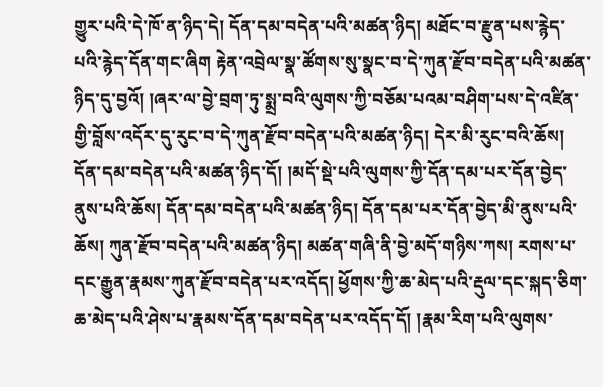གྱུར་པའི་དེ་ཁོ་ན་ཉིད་དེ། དོན་དམ་བདེན་པའི་མཚན་ཉིད། མཐོང་བ་རྫུན་པས་རྙེད་པའི་རྙེད་དོན་གང་ཞིག རྟེན་འབྲེལ་སྣ་ཚོགས་སུ་སྣང་བ་དེ་ཀུན་རྫོབ་བདེན་པའི་མཚན་ཉིད་དུ་བྱའོ། །ཞར་ལ་བྱེ་བྲག་ཏུ་སྨྲ་བའི་ལུགས་ཀྱི་བཅོམ་པའམ་བཤིག་པས་དེ་འཛིན་གྱི་བློས་འདོར་དུ་རུང་བ་དེ་ཀུན་རྫོབ་བདེན་པའི་མཚན་ཉིད། དེར་མི་རུང་བའི་ཆོས། དོན་དམ་བདེན་པའི་མཚན་ཉིད་དོ། །མདོ་སྡེ་པའི་ལུགས་ཀྱི་དོན་དམ་པར་དོན་བྱེད་ནུས་པའི་ཆོས། དོན་དམ་བདེན་པའི་མཚན་ཉིད། དོན་དམ་པར་དོན་བྱེད་མི་ནུས་པའི་ཆོས། ཀུན་རྫོབ་བདེན་པའི་མཚན་ཉིད། མཚན་གཞི་ནི་བྱེ་མདོ་གཉིས་ཀས། རགས་པ་དང་རྒྱུན་རྣམས་ཀུན་རྫོབ་བདེན་པར་འདོད། ཕྱོགས་ཀྱི་ཆ་མེད་པའི་རྡུལ་དང་སྐད་ཅིག་ཆ་མེད་པའི་ཤེས་པ་རྣམས་དོན་དམ་བདེན་པར་འདོད་དོ། །རྣམ་རིག་པའི་ལུགས་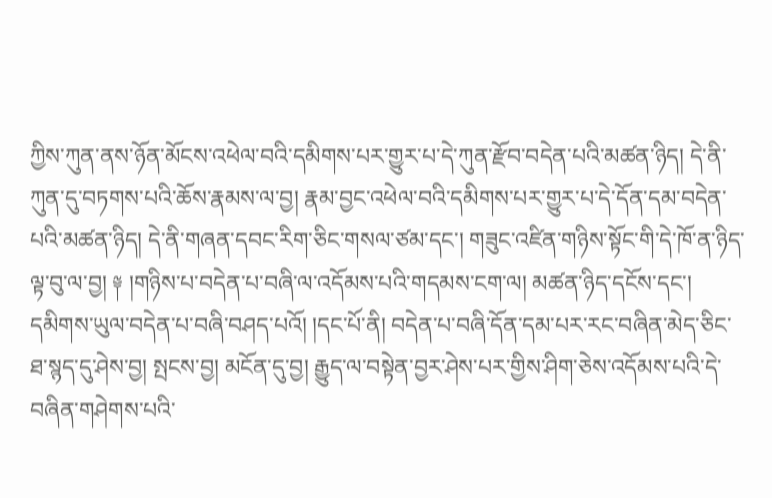ཀྱིས་ཀུན་ནས་ཉོན་མོངས་འཕེལ་བའི་དམིགས་པར་གྱུར་པ་དེ་ཀུན་རྫོབ་བདེན་པའི་མཚན་ཉིད། དེ་ནི་ཀུན་དུ་བཏགས་པའི་ཆོས་རྣམས་ལ་བྱ། རྣམ་བྱང་འཕེལ་བའི་དམིགས་པར་གྱུར་པ་དེ་དོན་དམ་བདེན་པའི་མཚན་ཉིད། དེ་ནི་གཞན་དབང་རིག་ཅིང་གསལ་ཙམ་དང་། གཟུང་འཛིན་གཉིས་སྟོང་གི་དེ་ཁོ་ན་ཉིད་ལྟ་བུ་ལ་བྱ། ༈ །གཉིས་པ་བདེན་པ་བཞི་ལ་འདོམས་པའི་གདམས་ངག་ལ། མཚན་ཉིད་དངོས་དང་། དམིགས་ཡུལ་བདེན་པ་བཞི་བཤད་པའོ། །དང་པོ་ནི། བདེན་པ་བཞི་དོན་དམ་པར་རང་བཞིན་མེད་ཅིང་ཐ་སྙད་དུ་ཤེས་བྱ། སྤངས་བྱ། མངོན་དུ་བྱ། རྒྱུད་ལ་བསྟེན་བྱར་ཤེས་པར་གྱིས་ཤིག་ཅེས་འདོམས་པའི་དེ་བཞིན་གཤེགས་པའི་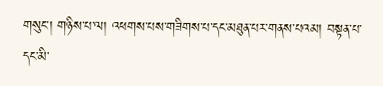གསུང་། གཉིས་པ་ལ། འཕགས་པས་གཟིགས་པ་དང་མཐུན་པར་གནས་པའམ། བསྟན་པ་དང་མི་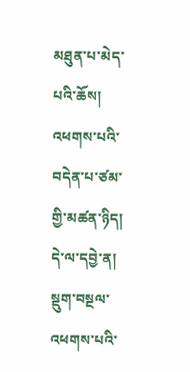མཐུན་པ་མེད་པའི་ཆོས། འཕགས་པའི་བདེན་པ་ཙམ་གྱི་མཚན་ཉིད། དེ་ལ་དབྱེ་ན། སྡུག་བསྔལ་འཕགས་པའི་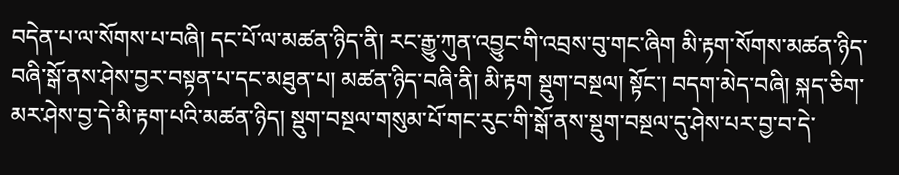བདེན་པ་ལ་སོགས་པ་བཞི། དང་པོ་ལ་མཚན་ཉིད་ནི། རང་རྒྱུ་ཀུན་འབྱུང་གི་འབྲས་བུ་གང་ཞིག མི་རྟག་སོགས་མཚན་ཉིད་བཞི་སྒོ་ནས་ཤེས་བྱར་བསྟན་པ་དང་མཐུན་པ། མཚན་ཉིད་བཞི་ནི། མི་རྟག སྡུག་བསྔལ། སྟོང་། བདག་མེད་བཞི། སྐད་ཅིག་མར་ཤེས་བྱ་དེ་མི་རྟག་པའི་མཚན་ཉིད། སྡུག་བསྔལ་གསུམ་པོ་གང་རུང་གི་སྒོ་ནས་སྡུག་བསྔལ་དུ་ཤེས་པར་བྱ་བ་དེ་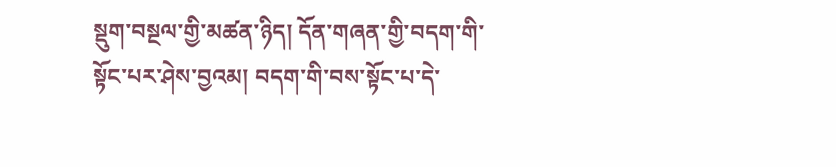སྡུག་བསྔལ་གྱི་མཚན་ཉིད། དོན་གཞན་གྱི་བདག་གི་སྟོང་པར་ཤེས་བྱའམ། བདག་གི་བས་སྟོང་པ་དེ་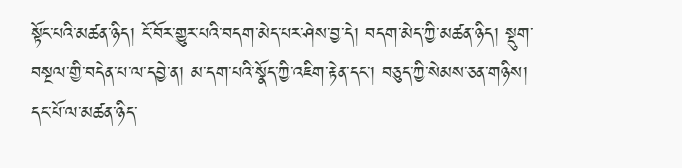སྟོང་པའི་མཚན་ཉིད། ངོ་བོར་གྱུར་པའི་བདག་མེད་པར་ཤེས་བྱ་དེ། བདག་མེད་ཀྱི་མཚན་ཉིད། སྡུག་བསྔལ་གྱི་བདེན་པ་ལ་དབྱེ་ན། མ་དག་པའི་སྣོད་ཀྱི་འཇིག་རྟེན་དང་། བཅུད་ཀྱི་སེམས་ཅན་གཉིས། དང་པོ་ལ་མཚན་ཉིད་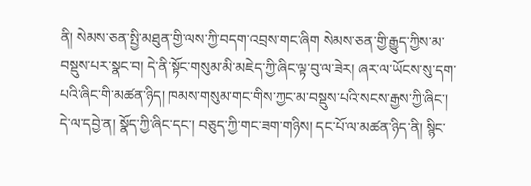ནི། སེམས་ཅན་སྤྱི་མཐུན་གྱི་ལས་ཀྱི་བདག་འབྲས་གང་ཞིག སེམས་ཅན་གྱི་རྒྱུད་ཀྱིས་མ་བསྡུས་པར་སྣང་བ། དེ་ནི་སྟོང་གསུམ་མི་མཇེད་ཀྱི་ཞིང་ལྟ་བུ་ལ་ཟེར། ཞར་ལ་ཡོངས་སུ་དག་པའི་ཞིང་གི་མཚན་ཉིད། ཁམས་གསུམ་གང་གིས་ཀྱང་མ་བསྡུས་པའི་སངས་རྒྱས་ཀྱི་ཞིང་། དེ་ལ་དབྱེ་ན། སྣོད་ཀྱི་ཞིང་དང་། བཅུད་ཀྱི་གང་ཟག་གཉིས། དང་པོ་ལ་མཚན་ཉིད་ནི། སྙིང་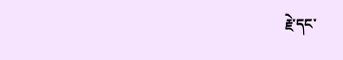རྗེ་དང་